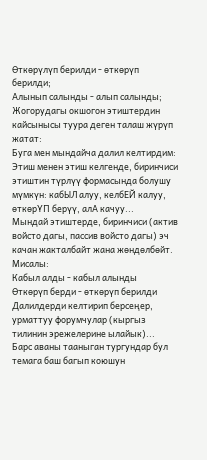Өткөрүлүп берилди - өткөрүп берилди;
Алынып салынды - алып салынды;
Жогорудагы окшогон этиштердин кайсынысы туура деген талаш жүрүп жатат:
Буга мен мындайча далил келтирдим:
Этиш менен этиш келгенде, биринчиси этиштин түрлүү формасында болушу мүмкүн: кабЫЛ алуу, келбЕЙ калуу, өткөрҮП берүү, алА качуу...
Мындай этиштерде, биринчиси (актив войсто дагы, пассив войсто дагы) эч качан жакталбайт жана жөндөлбөйт.
Мисалы:
Кабыл алды - кабыл алынды
Өткөрүп берди - өткөрүп берилди
Далилдерди келтирип берсеңер, урматтуу форумчулар (кыргыз тилинин эрежелерине ылайык)...
Барс аваны тааныган тургундар бул темага баш багып коюшун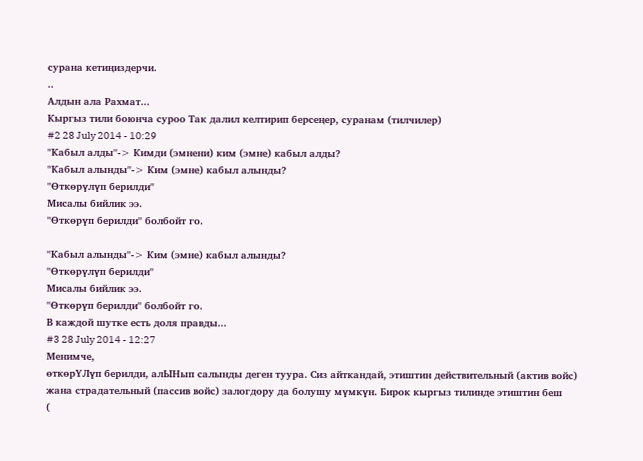сурана кетиңиздерчи.
..
Алдын ала Рахмат...
Кыргыз тили боюнча суроо Так далил келтирип берсеңер, суранам (тилчилер)
#2 28 July 2014 - 10:29
"Кабыл алды"-> Кимди (эмнени) ким (эмне) кабыл алды?
"Кабыл алынды"-> Ким (эмне) кабыл алынды?
"Өткөрүлүп берилди"
Мисалы бийлик ээ.
"Өткөрүп берилди" болбойт го.

"Кабыл алынды"-> Ким (эмне) кабыл алынды?
"Өткөрүлүп берилди"
Мисалы бийлик ээ.
"Өткөрүп берилди" болбойт го.
В каждой шутке есть доля правды...
#3 28 July 2014 - 12:27
Менимче,
өткөрҮЛүп берилди, алЫНып салынды деген туура. Сиз айткандай, этиштин действительный (актив войс) жана страдательный (пассив войс) залогдору да болушу мүмкүн. Бирок кыргыз тилинде этиштин беш
(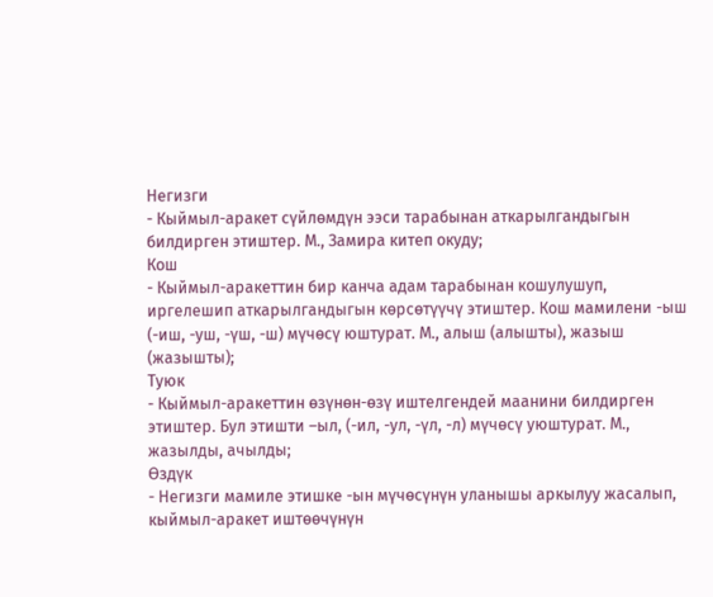Негизги
- Кыймыл-аракет сүйлөмдүн ээси тарабынан аткарылгандыгын билдирген этиштер. М., Замира китеп окуду;
Кош
- Кыймыл-аракеттин бир канча адам тарабынан кошулушуп, иргелешип аткарылгандыгын көрсөтүүчү этиштер. Кош мамилени -ыш (-иш, -уш, -үш, -ш) мүчөсү юштурат. М., алыш (алышты), жазыш (жазышты);
Туюк
- Кыймыл-аракеттин өзүнөн-өзү иштелгендей маанини билдирген этиштер. Бул этишти –ыл, (-ил, -ул, -үл, -л) мүчөсү уюштурат. М., жазылды, ачылды;
Өздүк
- Негизги мамиле этишке -ын мүчөсүнүн уланышы аркылуу жасалып, кыймыл-аракет иштөөчүнүн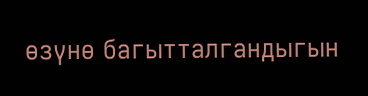өзүнө багытталгандыгын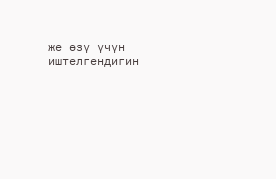же өзү үчүн иштелгендигин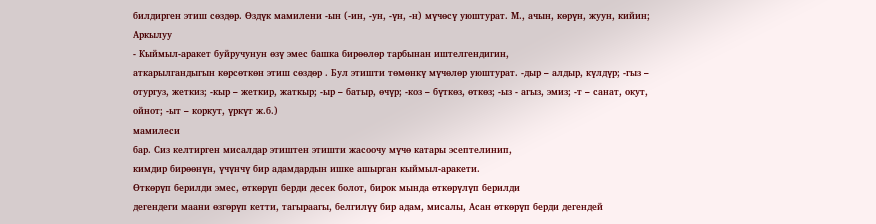билдирген этиш сөздөр. Өздүк мамилени -ын (-ин, -ун, -үн, -н) мүчөсү уюштурат. М., ачын, көрүн, жуун, кийин;
Аркылуу
- Кыймыл-аракет буйручунун өзү эмес башка бирөөлөр тарбынан иштелгендигин,
аткарылгандыгын көрсөткөн этиш сөздөр . Бул этишти төмөнкү мүчөлөр уюштурат. -дыр – алдыр, күлдүр; -гыз – отургуз, жеткиз; -кыр – жеткир, жаткыр; -ыр – батыр, өчүр; -коз – бүткөз, өткөз; -ыз - агыз, эмиз; -т – санат, окут, ойнот; -ыт – коркут, үркүт ж.б.)
мамилеси
бар. Сиз келтирген мисалдар этиштен этишти жасоочу мүчө катары эсептелинип,
кимдир бирөөнүн, үчүнчү бир адамдардын ишке ашырган кыймыл-аракети.
Өткөрүп берилди эмес, өткөрүп берди десек болот, бирок мында өткөрүлүп берилди
дегендеги маани өзгөрүп кетти, тагыраагы, белгилүү бир адам, мисалы, Асан өткөрүп берди дегендей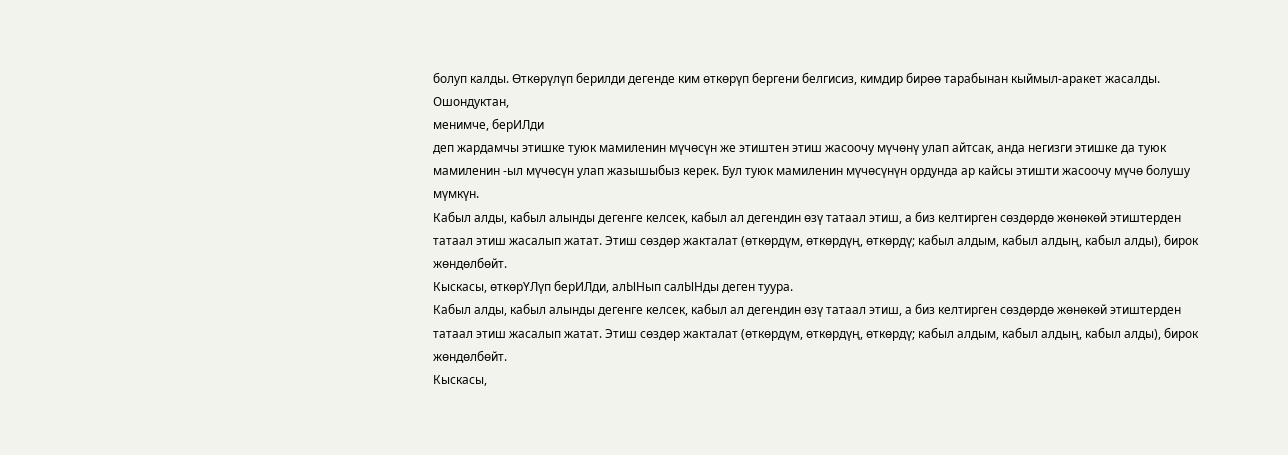болуп калды. Өткөрүлүп берилди дегенде ким өткөрүп бергени белгисиз, кимдир бирөө тарабынан кыймыл-аракет жасалды. Ошондуктан,
менимче, берИЛди
деп жардамчы этишке туюк мамиленин мүчөсүн же этиштен этиш жасоочу мүчөнү улап айтсак, анда негизги этишке да туюк мамиленин -ыл мүчөсүн улап жазышыбыз керек. Бул туюк мамиленин мүчөсүнүн ордунда ар кайсы этишти жасоочу мүчө болушу мүмкүн.
Кабыл алды, кабыл алынды дегенге келсек, кабыл ал дегендин өзү татаал этиш, а биз келтирген сөздөрдө жөнөкөй этиштерден татаал этиш жасалып жатат. Этиш сөздөр жакталат (өткөрдүм, өткөрдүң, өткөрдү; кабыл алдым, кабыл алдың, кабыл алды), бирок жөндөлбөйт.
Кыскасы, өткөрҮЛүп берИЛди, алЫНып салЫНды деген туура.
Кабыл алды, кабыл алынды дегенге келсек, кабыл ал дегендин өзү татаал этиш, а биз келтирген сөздөрдө жөнөкөй этиштерден татаал этиш жасалып жатат. Этиш сөздөр жакталат (өткөрдүм, өткөрдүң, өткөрдү; кабыл алдым, кабыл алдың, кабыл алды), бирок жөндөлбөйт.
Кыскасы,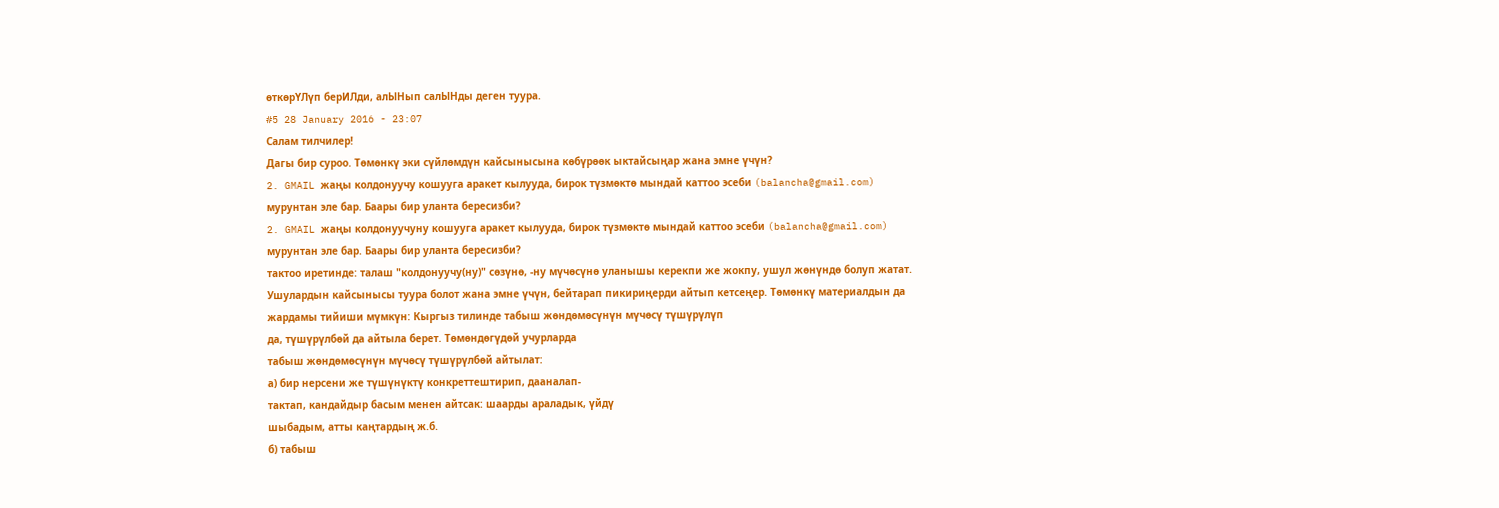өткөрҮЛүп берИЛди, алЫНып салЫНды деген туура.
#5 28 January 2016 - 23:07
Салам тилчилер!
Дагы бир суроо. Төмөнкү эки сүйлөмдүн кайсынысына көбүрөөк ыктайсыңар жана эмне үчүн?
2. GMAIL жаңы колдонуучу кошууга аракет кылууда, бирок түзмөктө мындай каттоо эсеби (balancha@gmail.com) мурунтан эле бар. Баары бир уланта бересизби?
2. GMAIL жаңы колдонуучуну кошууга аракет кылууда, бирок түзмөктө мындай каттоо эсеби (balancha@gmail.com) мурунтан эле бар. Баары бир уланта бересизби?
тактоо иретинде: талаш "колдонуучу(ну)" сөзүнө, -ну мүчөсүнө уланышы керекпи же жокпу, ушул жөнүндө болуп жатат. Ушулардын кайсынысы туура болот жана эмне үчүн, бейтарап пикириңерди айтып кетсеңер. Төмөнкү материалдын да жардамы тийиши мүмкүн: Кыргыз тилинде табыш жөндөмөсүнүн мүчөсү түшүрүлүп
да, түшүрүлбөй да айтыла берет. Төмөндөгүдөй учурларда
табыш жөндөмөсүнүн мүчөсү түшүрүлбөй айтылат:
а) бир нерсени же түшүнүктү конкреттештирип, дааналап-
тактап, кандайдыр басым менен айтсак: шаарды араладык, үйдү
шыбадым, атты каңтардың ж.б.
б) табыш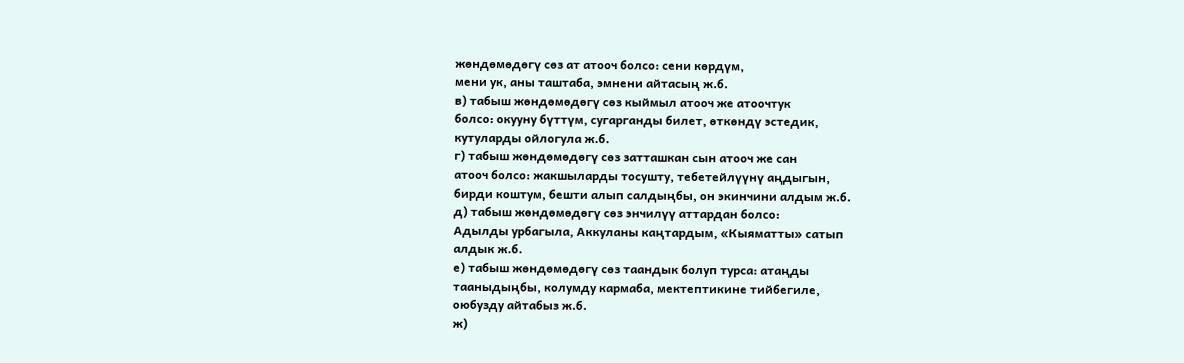жөндөмөдөгү сөз ат атооч болсо: сени көрдүм,
мени ук, аны таштаба, эмнени айтасың ж.б.
в) табыш жөндөмөдөгү сөз кыймыл атооч же атоочтук
болсо: окууну бүттүм, сугарганды билет, өткөндү эстедик,
кутуларды ойлогула ж.б.
г) табыш жөндөмөдөгү сөз затташкан сын атооч же сан
атооч болсо: жакшыларды тосушту, тебетейлүүнү аңдыгын,
бирди коштум, бешти алып салдыңбы, он экинчини алдым ж.б.
д) табыш жөндөмөдөгү сөз энчилүү аттардан болсо:
Адылды урбагыла, Аккуланы каңтардым, «Кыяматты» сатып
алдык ж.б.
е) табыш жөндөмөдөгү сөз таандык болуп турса: атаңды
тааныдыңбы, колумду кармаба, мектептикине тийбегиле,
оюбузду айтабыз ж.б.
ж)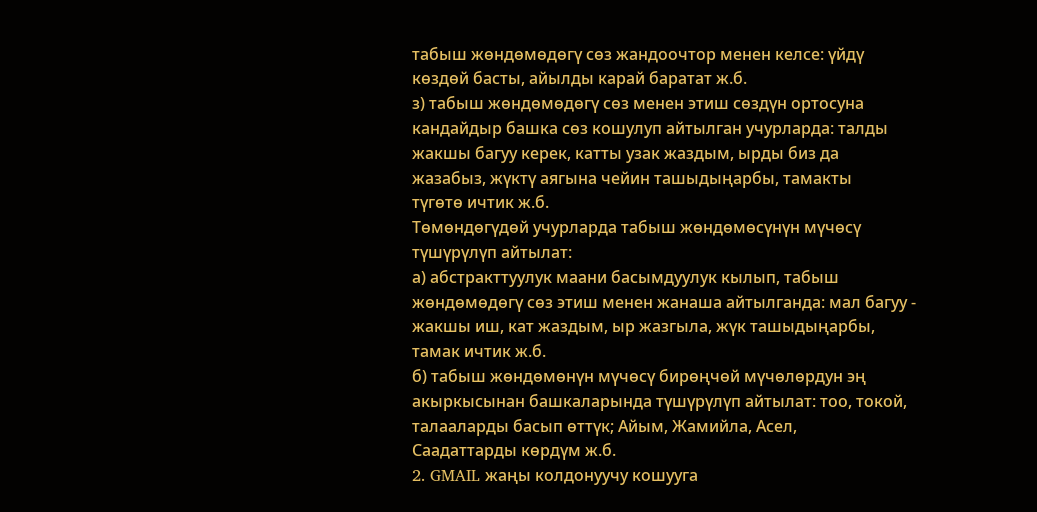табыш жөндөмөдөгү сөз жандоочтор менен келсе: үйдү
көздөй басты, айылды карай баратат ж.б.
з) табыш жөндөмөдөгү сөз менен этиш сөздүн ортосуна
кандайдыр башка сөз кошулуп айтылган учурларда: талды
жакшы багуу керек, катты узак жаздым, ырды биз да
жазабыз, жүктү аягына чейин ташыдыңарбы, тамакты
түгөтө ичтик ж.б.
Төмөндөгүдөй учурларда табыш жөндөмөсүнүн мүчөсү
түшүрүлүп айтылат:
а) абстракттуулук маани басымдуулук кылып, табыш
жөндөмөдөгү сөз этиш менен жанаша айтылганда: мал багуу -
жакшы иш, кат жаздым, ыр жазгыла, жүк ташыдыңарбы,
тамак ичтик ж.б.
б) табыш жөндөмөнүн мүчөсү бирөңчөй мүчөлөрдун эң
акыркысынан башкаларында түшүрүлүп айтылат: тоо, токой,
талааларды басып өттүк; Айым, Жамийла, Асел,
Саадаттарды көрдүм ж.б.
2. GMAIL жаңы колдонуучу кошууга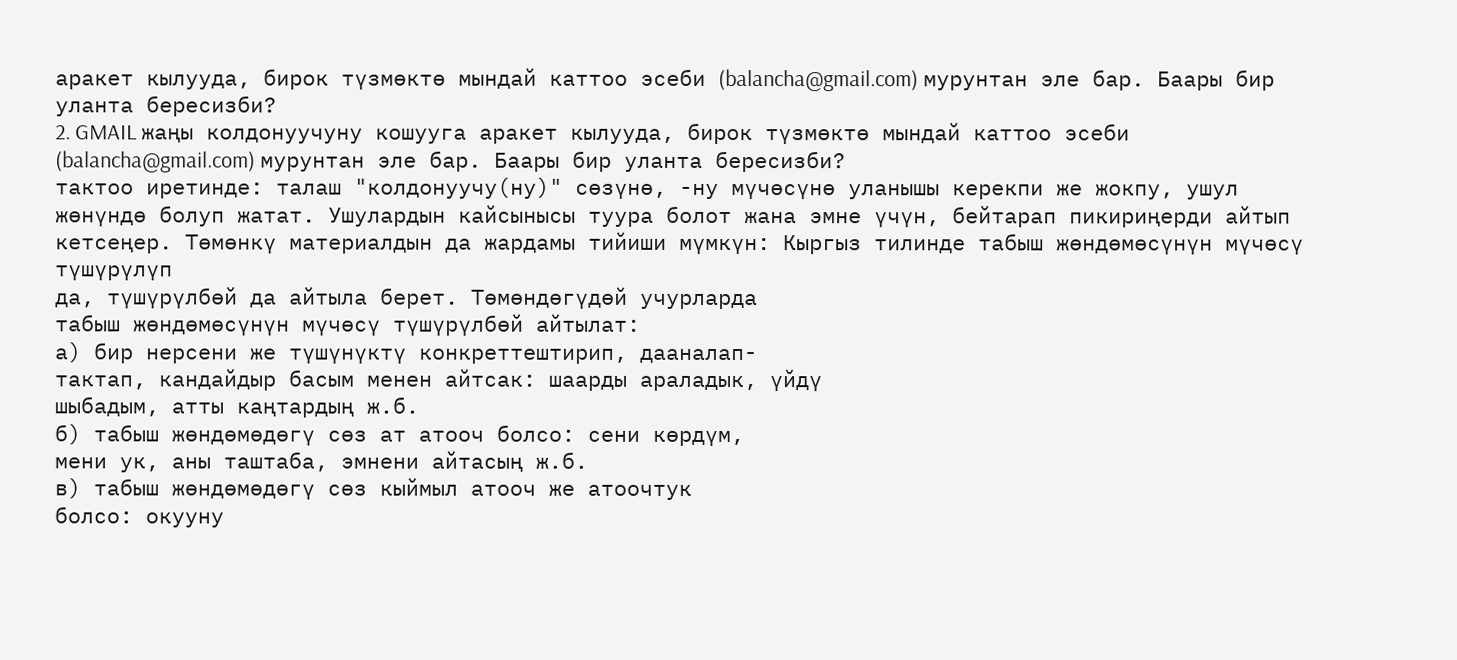аракет кылууда, бирок түзмөктө мындай каттоо эсеби (balancha@gmail.com) мурунтан эле бар. Баары бир уланта бересизби?
2. GMAIL жаңы колдонуучуну кошууга аракет кылууда, бирок түзмөктө мындай каттоо эсеби (balancha@gmail.com) мурунтан эле бар. Баары бир уланта бересизби?
тактоо иретинде: талаш "колдонуучу(ну)" сөзүнө, -ну мүчөсүнө уланышы керекпи же жокпу, ушул жөнүндө болуп жатат. Ушулардын кайсынысы туура болот жана эмне үчүн, бейтарап пикириңерди айтып кетсеңер. Төмөнкү материалдын да жардамы тийиши мүмкүн: Кыргыз тилинде табыш жөндөмөсүнүн мүчөсү түшүрүлүп
да, түшүрүлбөй да айтыла берет. Төмөндөгүдөй учурларда
табыш жөндөмөсүнүн мүчөсү түшүрүлбөй айтылат:
а) бир нерсени же түшүнүктү конкреттештирип, дааналап-
тактап, кандайдыр басым менен айтсак: шаарды араладык, үйдү
шыбадым, атты каңтардың ж.б.
б) табыш жөндөмөдөгү сөз ат атооч болсо: сени көрдүм,
мени ук, аны таштаба, эмнени айтасың ж.б.
в) табыш жөндөмөдөгү сөз кыймыл атооч же атоочтук
болсо: окууну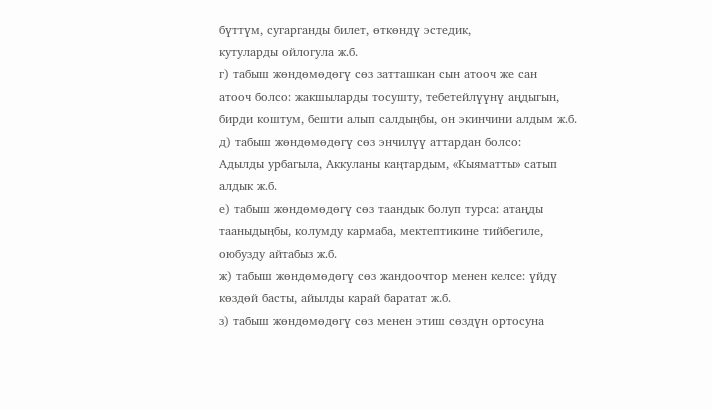бүттүм, сугарганды билет, өткөндү эстедик,
кутуларды ойлогула ж.б.
г) табыш жөндөмөдөгү сөз затташкан сын атооч же сан
атооч болсо: жакшыларды тосушту, тебетейлүүнү аңдыгын,
бирди коштум, бешти алып салдыңбы, он экинчини алдым ж.б.
д) табыш жөндөмөдөгү сөз энчилүү аттардан болсо:
Адылды урбагыла, Аккуланы каңтардым, «Кыяматты» сатып
алдык ж.б.
е) табыш жөндөмөдөгү сөз таандык болуп турса: атаңды
тааныдыңбы, колумду кармаба, мектептикине тийбегиле,
оюбузду айтабыз ж.б.
ж) табыш жөндөмөдөгү сөз жандоочтор менен келсе: үйдү
көздөй басты, айылды карай баратат ж.б.
з) табыш жөндөмөдөгү сөз менен этиш сөздүн ортосуна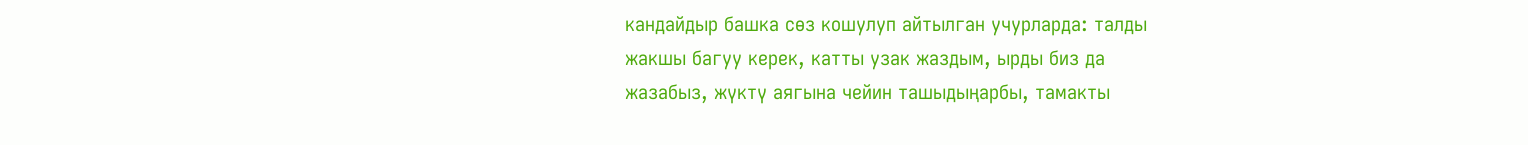кандайдыр башка сөз кошулуп айтылган учурларда: талды
жакшы багуу керек, катты узак жаздым, ырды биз да
жазабыз, жүктү аягына чейин ташыдыңарбы, тамакты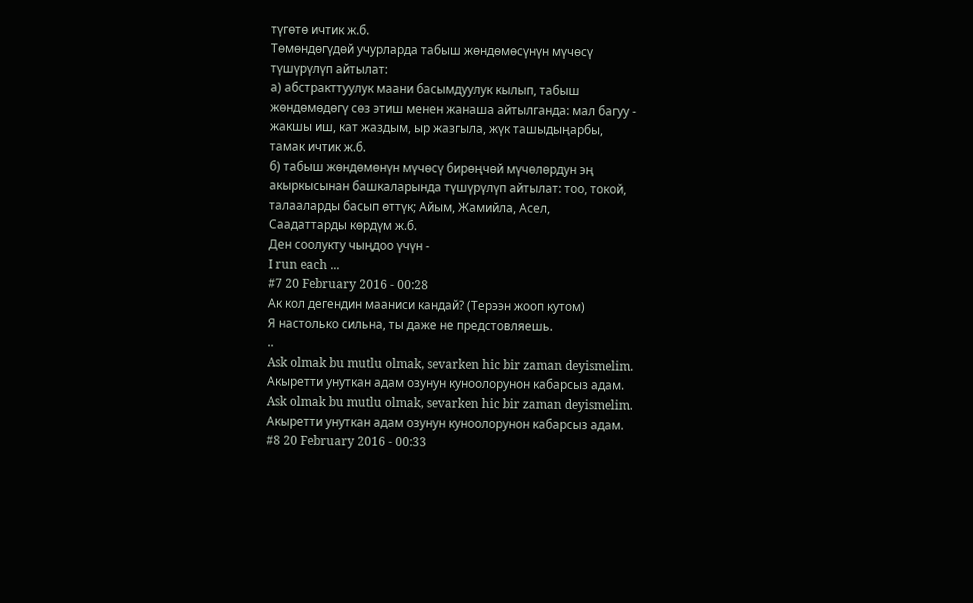түгөтө ичтик ж.б.
Төмөндөгүдөй учурларда табыш жөндөмөсүнүн мүчөсү
түшүрүлүп айтылат:
а) абстракттуулук маани басымдуулук кылып, табыш
жөндөмөдөгү сөз этиш менен жанаша айтылганда: мал багуу -
жакшы иш, кат жаздым, ыр жазгыла, жүк ташыдыңарбы,
тамак ичтик ж.б.
б) табыш жөндөмөнүн мүчөсү бирөңчөй мүчөлөрдун эң
акыркысынан башкаларында түшүрүлүп айтылат: тоо, токой,
талааларды басып өттүк; Айым, Жамийла, Асел,
Саадаттарды көрдүм ж.б.
Ден соолукту чыңдоо үчүн -
I run each ...
#7 20 February 2016 - 00:28
Ак кол дегендин мааниси кандай? (Терээн жооп кутом)
Я настолько сильна, ты даже не предстовляешь.
..
Ask olmak bu mutlu olmak, sevarken hic bir zaman deyismelim.
Акыретти унуткан адам озунун куноолорунон кабарсыз адам.
Ask olmak bu mutlu olmak, sevarken hic bir zaman deyismelim.
Акыретти унуткан адам озунун куноолорунон кабарсыз адам.
#8 20 February 2016 - 00:33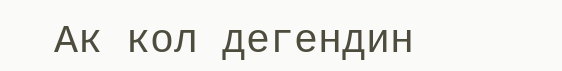Ак кол дегендин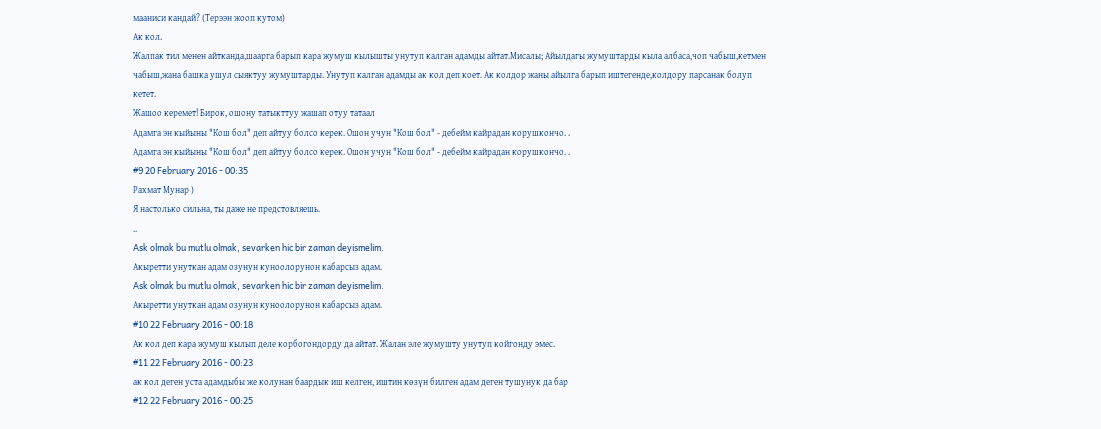мааниси кандай? (Терээн жооп кутом)
Ак кол.
Жалпак тил менен айтканда,шаарга барып кара жумуш кылышты унутуп калган адамды айтат.Мисалы; Айылдагы жумуштарды кыла албаса,чоп чабыш,кетмен чабыш,жана башка ушул сыяктуу жумуштарды. Унутуп калган адамды ак кол деп коет. Ак колдор жаны айылга барып иштегенде,колдору парсанак болуп кетет.
Жашоо керемет! Бирок, ошону татыкттуу жашап отуу татаал
Адамга эн кыйыны "Кош бол" деп айтуу болсо керек. Ошон учун "Кош бол" - дебейм кайрадан корушкончо. .
Адамга эн кыйыны "Кош бол" деп айтуу болсо керек. Ошон учун "Кош бол" - дебейм кайрадан корушкончо. .
#9 20 February 2016 - 00:35
Рахмат Мунар )
Я настолько сильна, ты даже не предстовляешь.
..
Ask olmak bu mutlu olmak, sevarken hic bir zaman deyismelim.
Акыретти унуткан адам озунун куноолорунон кабарсыз адам.
Ask olmak bu mutlu olmak, sevarken hic bir zaman deyismelim.
Акыретти унуткан адам озунун куноолорунон кабарсыз адам.
#10 22 February 2016 - 00:18
Ак кол деп кара жумуш кылып деле корбогондорду да айтат. Жалан эле жумушту унутуп койгонду эмес.
#11 22 February 2016 - 00:23
ак кол деген уста адамдыбы же колунан баардык иш келген, иштин көзүн билген адам деген тушунук да бар
#12 22 February 2016 - 00:25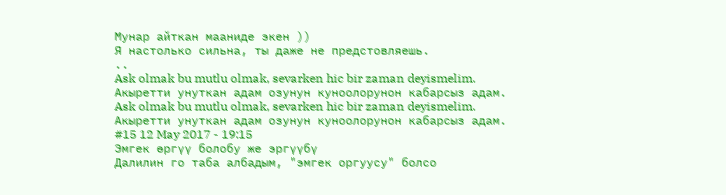Мунар айткан мааниде экен ))
Я настолько сильна, ты даже не предстовляешь.
..
Ask olmak bu mutlu olmak, sevarken hic bir zaman deyismelim.
Акыретти унуткан адам озунун куноолорунон кабарсыз адам.
Ask olmak bu mutlu olmak, sevarken hic bir zaman deyismelim.
Акыретти унуткан адам озунун куноолорунон кабарсыз адам.
#15 12 May 2017 - 19:15
Эмгек өргүү болобу же эргүүбү
Далилин го таба албадым, "эмгек оргуусу" болсо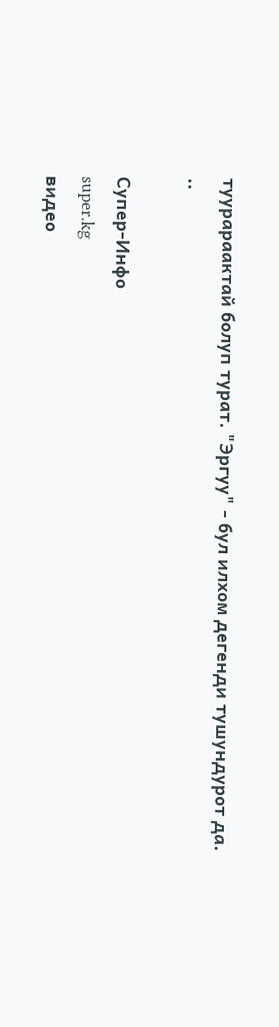туурараактай болуп турат. "Эргуу" - бул илхом дегенди тушундурот да.
..

Супер-Инфо
super.kg
видео